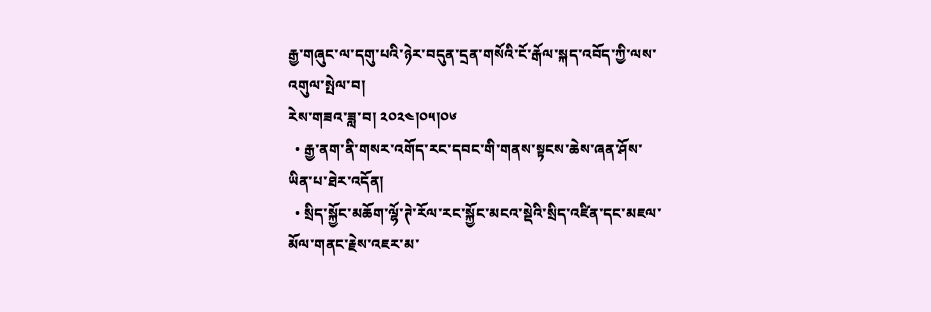རྒྱ་གཞུང་ལ་དགུ་པའི་ཉེར་བདུན་དྲན་གསོའི་ངོ་རྒོལ་སྐད་འབོད་ཀྱི་ལས་འགུལ་སྤེལ་བ།
རེས་གཟའ་ཟླ་བ། ༢༠༢༤།༠༥།༠༦
  • རྒྱ་ནག་ནི་གསར་འགོད་རང་དབང་གི་གནས་སྟངས་ཆེས་ཞན་ཤོས་ཡིན་པ་ཐེར་འདོན།
  • སྲིད་སྐྱོང་མཆོག་ལྷོ་ཊེ་རོལ་རང་སྐྱོང་མངའ་སྡེའི་སྲིད་འཛིན་དང་མཇལ་མོལ་གནང་རྗེས་འཇར་མ་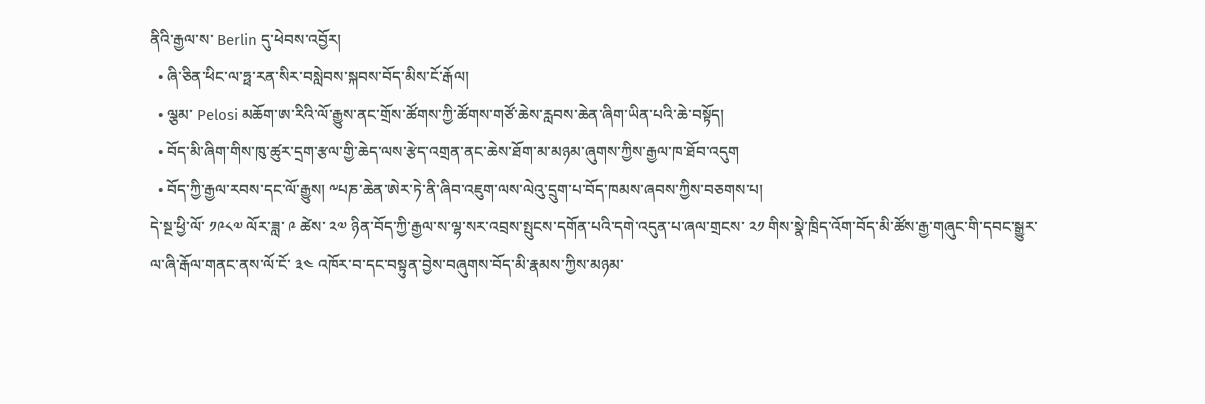ནིའི་རྒྱལ་ས་ Berlin དུ་ཕེབས་འབྱོར།
  • ཞི་ཅིན་ཕིང་ལ་ཧྥ་རན་སིར་བསླེབས་སྐབས་བོད་མིས་ངོ་རྒོལ།
  • ལྕམ་ Pelosi མཆོག་ཨ་རིའི་ལོ་རྒྱུས་ནང་གྲོས་ཚོགས་ཀྱི་ཚོགས་གཙོ་ཆེས་རླབས་ཆེན་ཞིག་ཡིན་པའི་ཆེ་བསྟོད།
  • བོད་མི་ཞིག་གིས་ཁུ་ཚུར་དྲག་རྩལ་གྱི་ཆེད་ལས་རྩེད་འགྲན་ནང་ཆེས་ཐོག་མ་མཉམ་ཞུགས་ཀྱིས་རྒྱལ་ཁ་ཐོབ་འདུག
  • བོད་ཀྱི་རྒྱལ་རབས་དང་ལོ་རྒྱུས། ༸པཎ་ཆེན་ཨེར་ཏེ་ནི་ཞིབ་འཇུག་ལས་ལེའུ་དྲུག་པ་བོད་ཁམས་ཞབས་ཀྱིས་བཅགས་པ།
དེ་སྔ་ཕྱི་ལོ་ ༡༩༨༧ ལོར་ཟླ་ ༩ ཚེས་ ༢༧ ཉིན་བོད་ཀྱི་རྒྱལ་ས་ལྷ་སར་འབྲས་སྤུངས་དགོན་པའི་དགེ་འདུན་པ་ཞལ་གྲངས་ ༢༡ གིས་སྣེ་ཁྲིད་འོག་བོད་མི་ཚོས་རྒྱ་གཞུང་གི་དབང་སྒྱུར་ལ་ཞི་རྒོལ་གནང་ནས་ལོ་ངོ་ ༣༤ འཁོར་བ་དང་བསྟུན་བྱེས་བཞུགས་བོད་མི་རྣམས་ཀྱིས་མཉམ་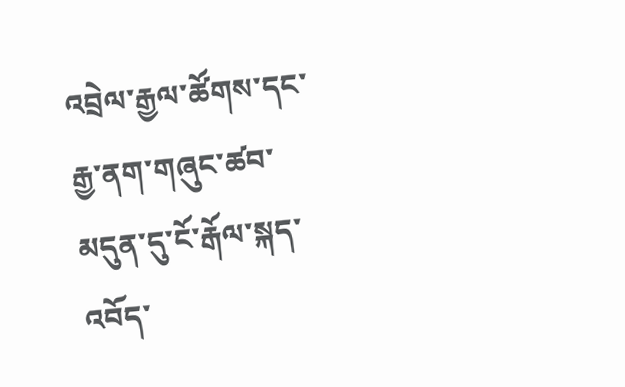འབྲེལ་རྒྱལ་ཚོགས་དང་རྒྱ་ནག་གཞུང་ཚབ་མདུན་དུ་ངོ་རྒོལ་སྐད་འབོད་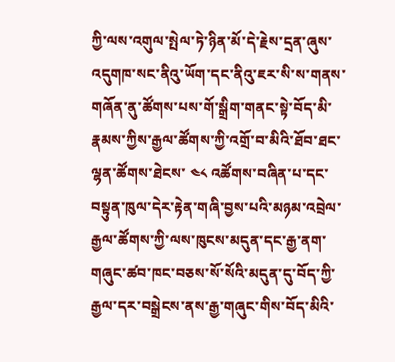ཀྱི་ལས་འགུལ་སྤེལ་ཏེ་ཉིན་མོ་དེ་རྗེས་དྲན་ཞུས་འདུགཁ་སང་ནིའུ་ཡོག་དང་ནིའུ་ཇར་སི་ས་གནས་གཞོན་ནུ་ཚོགས་པས་གོ་སྒྲིག་གནང་སྟེ་བོད་མི་རྣམས་ཀྱིས་རྒྱལ་ཚོགས་ཀྱི་འགྲོ་བ་མིའི་ཐོབ་ཐང་ལྷན་ཚོགས་ཐེངས་ ༤༨ འཚོགས་བཞིན་པ་དང་བསྟུན་ཁུལ་དེར་རྟེན་གཞི་བྱས་པའི་མཉམ་འབྲེལ་རྒྱལ་ཚོགས་ཀྱི་ལས་ཁུངས་མདུན་དང་རྒྱ་ནག་གཞུང་ཚབ་ཁང་བཅས་སོ་སོའི་མདུན་དུ་བོད་ཀྱི་རྒྱལ་དར་བསྒྲེངས་ནས་རྒྱ་གཞུང་གིས་བོད་མིའི་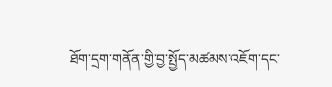ཐོག་དྲག་གནོན་གྱི་བྱ་སྤྱོད་མཚམས་འཇོག་དང་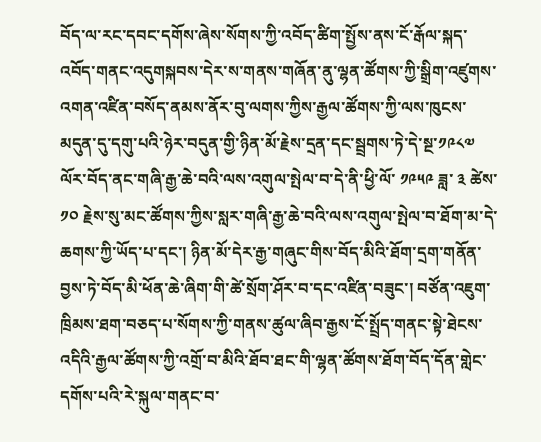བོད་ལ་རང་དབང་དགོས་ཞེས་སོགས་ཀྱི་འབོད་ཚིག་སྤྱོས་ནས་ངོ་རྒོལ་སྐད་འབོད་གནང་འདུགསྐབས་དེར་ས་གནས་གཞོན་ནུ་ལྷན་ཚོགས་ཀྱི་སྒྲིག་འཛུགས་འགན་འཛིན་བསོད་ནམས་ནོར་བུ་ལགས་ཀྱིས་རྒྱལ་ཚོགས་ཀྱི་ལས་ཁུངས་མདུན་དུ་དགུ་པའི་ཉེར་བདུན་གྱི་ཉིན་མོ་རྗེས་དྲན་དང་སྦྲགས་ཏེ་དེ་སྔ་༡༩༨༧ ལོར་བོད་ནང་གཞི་རྒྱ་ཆེ་བའི་ལས་འགུལ་སྤེལ་བ་དེ་ནི་ཕྱི་ལོ་ ༡༩༥༩ ཟླ་ ༣ ཚེས་ ༡༠ རྗེས་སུ་མང་ཚོགས་ཀྱིས་སླར་གཞི་རྒྱ་ཆེ་བའི་ལས་འགུལ་སྤེལ་བ་ཐོག་མ་དེ་ཆགས་ཀྱི་ཡོད་པ་དང་། ཉིན་མོ་དེར་རྒྱ་གཞུང་གིས་བོད་མིའི་ཐོག་དྲག་གནོན་བྱས་ཏེ་བོད་མི་ཕོན་ཆེ་ཞིག་གི་ཚེ་སྲོག་ཤོར་བ་དང་འཛིན་བཟུང་། བཙོན་འཇུག་ཁྲིམས་ཐག་བཅད་པ་སོགས་ཀྱི་གནས་ཚུལ་ཞིབ་རྒྱས་ངོ་སྤྲོད་གནང་སྟེ་ཐེངས་འདིའི་རྒྱལ་ཚོགས་ཀྱི་འགྲོ་བ་མིའི་ཐོབ་ཐང་གི་ལྷན་ཚོགས་ཐོག་བོད་དོན་གླེང་དགོས་པའི་རེ་སྐུལ་གནང་བ་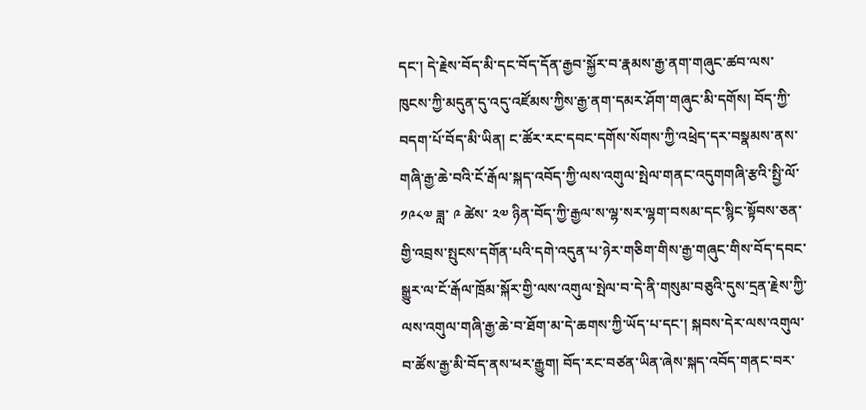དང་། དེ་རྗེས་བོད་མི་དང་བོད་དོན་རྒྱབ་སྐྱོར་བ་རྣམས་རྒྱ་ནག་གཞུང་ཚབ་ལས་ཁུངས་ཀྱི་མདུན་དུ་འདུ་འཛོམས་ཀྱིས་རྒྱ་ནག་དམར་ཤོག་གཞུང་མི་དགོས། བོད་ཀྱི་བདག་པོ་བོད་མི་ཡིན། ང་ཚོར་རང་དབང་དགོས་སོགས་ཀྱི་འཕྲེད་དར་བསྣམས་ནས་གཞི་རྒྱ་ཆེ་བའི་ངོ་རྒོལ་སྐད་འབོད་ཀྱི་ལས་འགུལ་སྤེལ་གནང་འདུགགཞི་རྩའི་སྤྱི་ལོ་ ༡༩༨༧ ཟླ་ ༩ ཚེས་ ༢༧ ཉིན་བོད་ཀྱི་རྒྱལ་ས་ལྷ་སར་ལྷག་བསམ་དང་སྙིང་སྟོབས་ཅན་གྱི་འབྲས་སྤུངས་དགོན་པའི་དགེ་འདུན་པ་ཉེར་གཅིག་གིས་རྒྱ་གཞུང་གིས་བོད་དབང་སྒྱུར་ལ་ངོ་རྒོལ་ཁྲོམ་སྐོར་གྱི་ལས་འགུལ་སྤེལ་བ་དེ་ནི་གསུམ་བཅུའི་དུས་དྲན་རྗེས་ཀྱི་ལས་འགུལ་གཞི་རྒྱ་ཆེ་བ་ཐོག་མ་དེ་ཆགས་ཀྱི་ཡོད་པ་དང་། སྐབས་དེར་ལས་འགུལ་བ་ཚོས་རྒྱ་མི་བོད་ནས་ཕར་རྒྱུག། བོད་རང་བཙན་ཡིན་ཞེས་སྐད་འབོད་གནང་བར་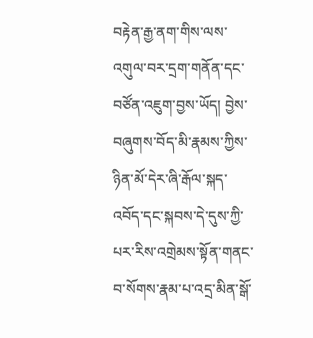བརྟེན་རྒྱ་ནག་གིས་ལས་འགུལ་བར་དྲག་གནོན་དང་བཙོན་འཇུག་བྱས་ཡོད། བྱེས་བཞུགས་བོད་མི་རྣམས་ཀྱིས་ཉིན་མོ་དེར་ཞི་རྒོལ་སྐད་འབོད་དང་སྐབས་དེ་དུས་ཀྱི་པར་རིས་འགྲེམས་སྟོན་གནང་བ་སོགས་རྣམ་པ་འདྲ་མིན་སྒོ་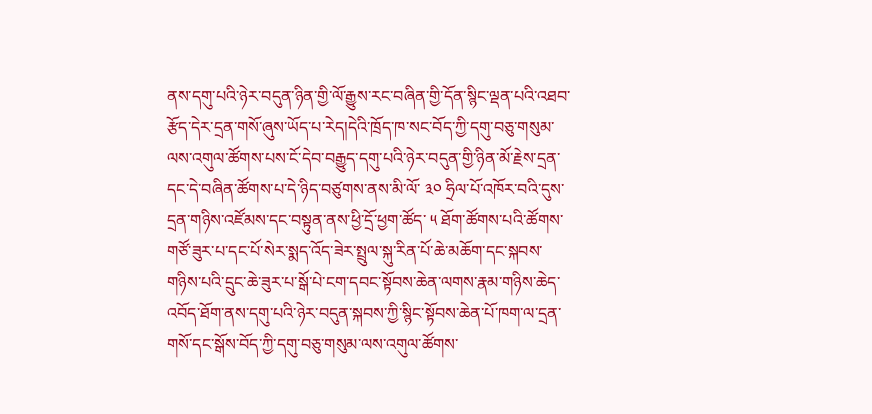ནས་དགུ་པའི་ཉེར་བདུན་ཉིན་གྱི་ལོ་རྒྱུས་རང་བཞིན་གྱི་དོན་སྙིང་ལྡན་པའི་འཐབ་རྩོད་དེར་དྲན་གསོ་ཞུས་ཡོད་པ་རེད།དེའི་ཁྲོད་ཁ་སང་བོད་ཀྱི་དགུ་བཅུ་གསུམ་ལས་འགུལ་ཚོགས་པས་ངོ་དེབ་བརྒྱུད་དགུ་པའི་ཉེར་བདུན་གྱི་ཉིན་མོ་རྗེས་དྲན་དང་དེ་བཞིན་ཚོགས་པ་དེ་ཉིད་བཙུགས་ནས་མི་ལོ་ ༣༠ ཧྲིལ་པོ་འཁོར་བའི་དུས་དྲན་གཉིས་འཛོམས་དང་བསྟུན་ནས་ཕྱི་དྲོ་ཕྱག་ཚོད་ ༥ ཐོག་ཚོགས་པའི་ཚོགས་གཙོ་ཟུར་པ་དང་པོ་སེར་སྨད་འོད་ཟེར་སྤྲུལ་སྐུ་རིན་པོ་ཆེ་མཆོག་དང་སྐབས་གཉིས་པའི་དྲུང་ཆེ་ཟུར་པ་སྒོ་པེ་ངག་དབང་སྟོབས་ཆེན་ལགས་རྣམ་གཉིས་ཆེད་འབོད་ཐོག་ནས་དགུ་པའི་ཉེར་བདུན་སྐབས་ཀྱི་སྙིང་སྟོབས་ཆེན་པོ་ཁག་ལ་དྲན་གསོ་དང་སྒོས་བོད་ཀྱི་དགུ་བཅུ་གསུམ་ལས་འགུལ་ཚོགས་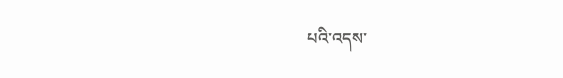པའི་འདས་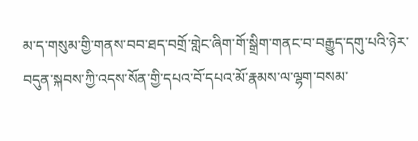མ་ད་གསུམ་གྱི་གནས་བབ་ཐད་བགྲོ་གླེང་ཞིག་གོ་སྒྲིག་གནང་བ་བརྒྱུད་དགུ་པའི་ཉེར་བདུན་སྐབས་ཀྱི་འདས་སོན་གྱི་དཔའ་བོ་དཔའ་མོ་རྣམས་ལ་ལྷག་བསམ་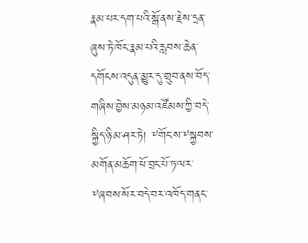རྣམ་པར་དག་པའི་སྒོ་ནས་རྗེས་དྲན་ཞུས་ཏེ་ཁོང་རྣམ་པའི་རླབས་ཆེན་དགོངས་འདུན་མྱུར་དུ་གྲུབ་ནས་བོད་གཞིས་བྱེས་མཉམ་འཛོམས་ཀྱི་བདེ་སྐྱིད་ཉི་མ་ཤར་ཏེ། ༸གོང་ས་༸སྐྱབས་མགོན་མཆོག་ཕོ་བྲང་པོ་ཏ་ལར་༸ཞབས་སོར་བདེ་བར་འཁོད་གནང་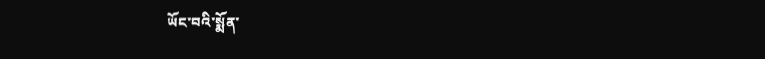ཡོང་བའི་སྨོན་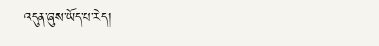འདུན་ཞུས་ཡོད་པ་རེད།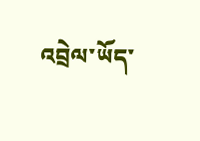འབྲེལ་ཡོད་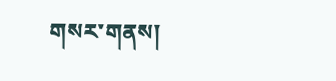གསར་གནས།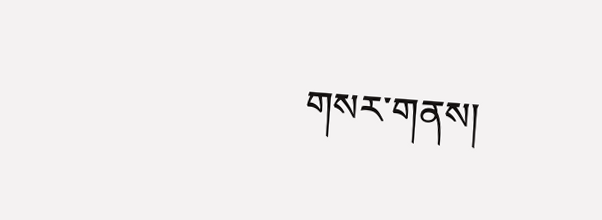གསར་གནས།